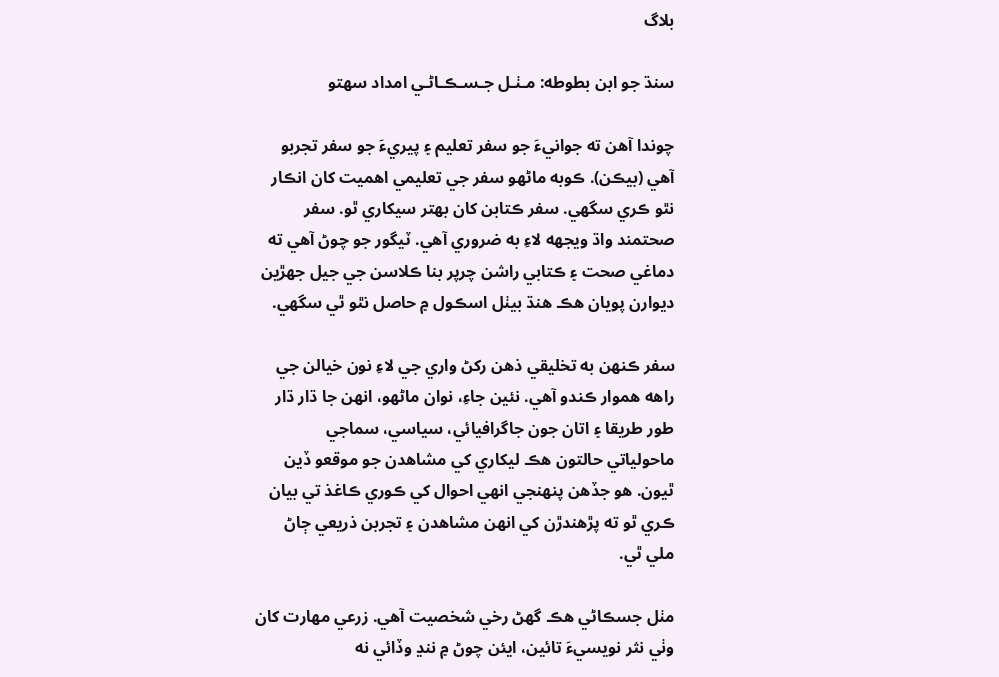بلاگ

سنڌ جو ابن بطوطه: مـٺـل جـسـڪـاڻـي امداد سهتو

چوندا آهن ته جوانيءَ جو سفر تعليم ۽ پيريءَ جو سفر تجربو آهي (بيڪن). ڪوبه ماڻهو سفر جي تعليمي اهميت کان انڪار نٿو ڪري سگهي. سفر ڪتابن کان بهتر سيکاري ٿو. سفر صحتمند واڌ ويجهه لاءِ به ضروري آهي. ٽيگور جو چوڻ آهي ته دماغي صحت ۽ ڪتابي راشن چرپر بنا ڪلاسن جي جيل جهڙين ديوارن پويان هڪ هنڌ بيٺل اسڪول ۾ حاصل نٿو ٿي سگهي.

سفر ڪنهن به تخليقي ذهن رکڻ واري جي لاءِ نون خيالن جي راهه هموار ڪندو آهي. نئين جاءِ، نوان ماڻهو، انهن جا ڌار ڌار طور طريقا ۽ اتان جون جاگرافيائي، سياسي، سماجي ماحولياتي حالتون هڪ ليکاري کي مشاهدن جو موقعو ڏين ٿيون. هو جڏهن پنهنجي انهي احوال کي ڪوري ڪاغذ تي بيان ڪري ٿو ته پڙهندڙن کي انهن مشاهدن ۽ تجربن ذريعي ڄاڻ ملي ٿي.

مٺل جسڪاڻي هڪ گهڻ رخي شخصيت آهي. زرعي مهارت کان وٺي نثر نويسيءَ تائين، ايئن چوڻ ۾ ننڍ وڏائي نه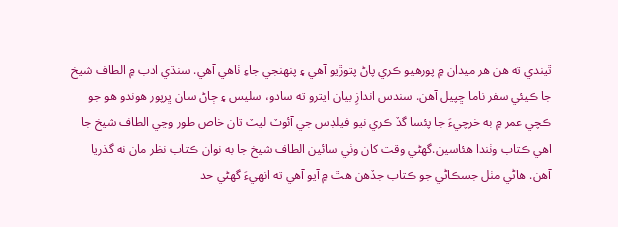ٿيندي ته هن هر ميدان ۾ پورهيو ڪري پاڻ پتوڙيو آهي ۽ پنهنجي جاءِ ٺاهي آهي. سنڌي ادب ۾ الطاف شيخ جا ڪيئي سفر ناما ڇپيل آهن. سندس اندازِ بيان ايترو ته سادو، سليس ۽ ڄاڻ سان ڀرپور هوندو هو جو ڪچي عمر ۾ به خرچيءَ جا پئسا گڏ ڪري نيو فيلڊس جي آئوٽ ليٽ تان خاص طور وڃي الطاف شيخ جا اهي ڪتاب وٺندا هئاسين.گهڻي وقت کان وٺي سائين الطاف شيخ جا به نوان ڪتاب نظر مان نه گذريا آهن. هاڻي مٺل جسڪاڻي جو ڪتاب جڏهن هٿ ۾ آيو آهي ته انهيءَ گهڻي حد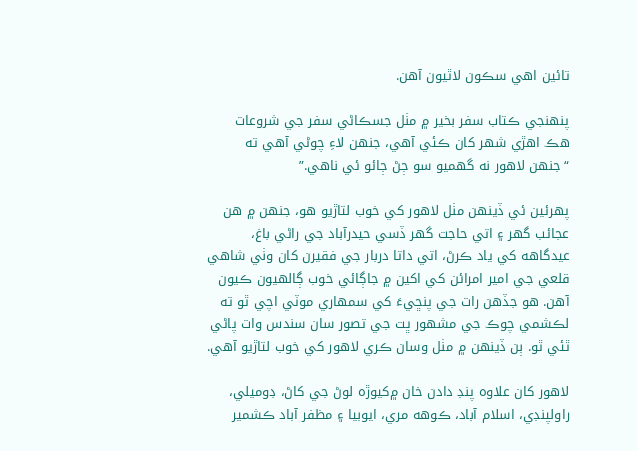تائين اهي سڪون لاٿيون آهن.

پنهنجي ڪتاب سفر بخير ۾ مٺل جسڪاڻي سفر جي شروعات هڪ اهڙي شهر کان ڪئي آهي، جنهن لاءِ چوڻي آهي ته “جنهن لاهور نه گهميو سو ڄڻ ڄائو ئي ناهي.”

پهرئين ئي ڏينهن مٺل لاهور کي خوب لتاڙيو هو، جنهن ۾ هن عجائب گهر ۽ اتي حاجت گهر ڏسي حيدرآباد جي راڻي باغ، عيدگاهه کي ياد ڪرڻ، اتي داتا دربار جي فقيرن کان وٺي شاهي قلعي جي امير امرائن کي اکين ۾ جاڳائي خوب ڳالهيون ڪيون آهن. هو جڏهن رات جي پنڇيءَ کي سمهاري موٽي اچي ٿو ته لڪشمي چوڪ جي مشهور ڀت جي تصور سان سندس وات پاڻي ٿئي ٿو. ٻن ڏينهن ۾ مٺل وسان ڪري لاهور کي خوب لتاڙيو آهي.

لاهور کان علاوه پنڊ دادن خان ۾کيوڙه لوڻ جي کاڻ، ڊوميلي، راولپنڊي، اسلام آباد، ڪوهه مري، ايوبيا ۽ مظفر آباد ڪشمير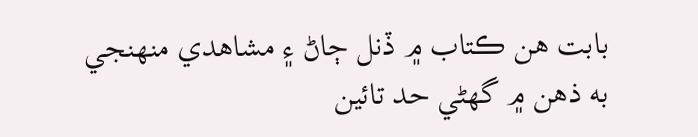بابت هن ڪتاب ۾ ڏنل ڄاڻ ۽ مشاهدي منهنجي به ذهن ۾ گهڻي حد تائين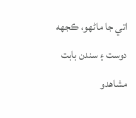اتي جا ماڻهو، ڪجهه دوست ۽ سندن بابت مشاهدو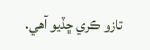تازو ڪري ڇڏيو آهي.